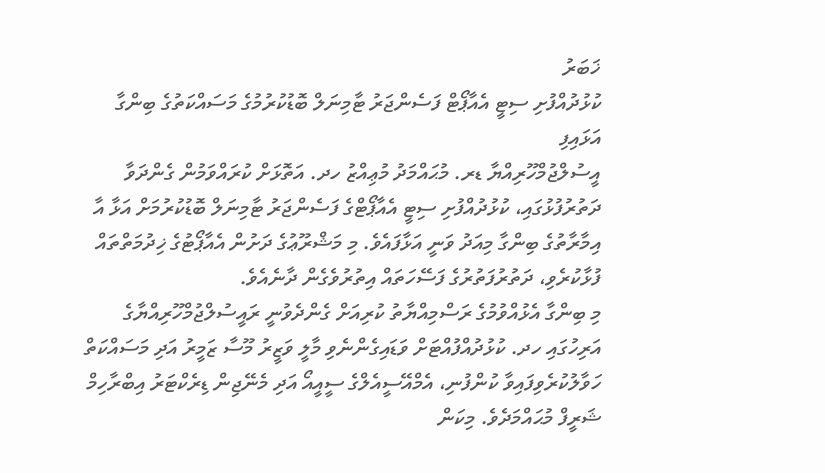ޚަބަރު
ކުޅުދުއްފުށި ސިޓީ އެއާޕޯޓް ފަސެންޖަރު ޓާމިނަލް ބޮޑުކުރުމުގެ މަސައްކަތުގެ ބިންގާ އަޅައިފި
އީސުލްޖުމްހޫރިއްޔާ ޑރ. މުޙައްމަދު މުޢިއްޒު ހދ. އަތޮޅަށް ކުރައްވަމުން ގެންދަވާ ދަތުރުފުޅުގައި، ކުޅުދުއްފުށި ސިޓީ އެއާޕޯޓްގެ ފަސެންޖަރު ޓާމިނަލް ބޮޑުކުރުމަށް އަޅާ އާ އިމާރާތުގެ ބިންގާ މިއަދު ވަނީ އަޅާފައެވެ. މި މަޝްރޫޢުގެ ދަށުން އެއާޕޯޓުގެ ޚިދުމަތްތައް ފުޅާކުރެވި، ދަތުރުފަތުރުގެ ފަސޭހަތައް އިތުރުވެގެން ދާނެއެވެ.
މި ބިންގާ އެޅުއްވުމުގެ ރަސްމިއްޔާތު ކުރިއަށް ގެންދެވުނީ ރައީސުލްޖުމްހޫރިއްޔާގެ އަރިހުގައި ހދ. ކުޅުދުއްފުއްޓަށް ވަޑައިގެންނެވި މާލީ ވަޒީރު މޫސާ ޒަމީރު އަދި މަސައްކަތް ހަވާލުކުރެވިފައިވާ ކުންފުނި، އެމްއޭސީއެލްގެ ސީއީއޯ އަދި މެނޭޖިން ޑިރެކްޓަރު އިބްރާހިމް ޝަރީފް މުޙައްމަދެވެ. މިކަން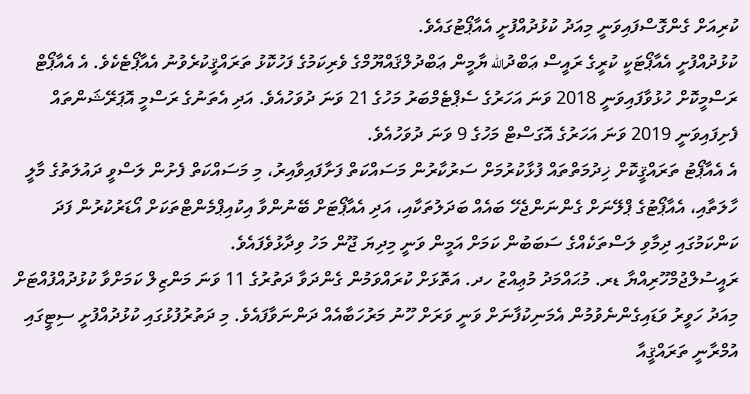ކުރިއަށް ގެންގޮސްފައިވަނީ މިއަދު ކުޅުދުއްފުށީ އެއާޕޯޓުގައެވެ.
ކުޅުދުއްފުށީ އެއާޕޯޓަކީ ކުރީގެ ރައީސް ޢަބްދުالله ޔާމީން ޢަބްދުލްޤައްޔޫމްގެ ވެރިކަމުގެ ފަހުކޮޅު ތަރައްޤީކުރެވުނު އެއާޕޯޓެކެވެ. އެ އެއާޕޯޓް ރަސްމީކޮށް ހުޅުވާފައިވަނީ 2018 ވަނަ އަހަރުގެ ސެޕްޓެމްބަރު މަހުގެ 21 ވަނަ ދުވަހުއެވެ. އަދި އެތަނުގެ ރަސްމީ އޮޕަރޭޝަންތައް ފެށިފައިވަނީ 2019 ވަނަ އަހަރުގެ އޮގަސްޓް މަހުގެ 9 ވަނަ ދުވަހުއެވެ.
އެ އެއާޕޯޓު ތަރައްޤީކޮށް ޚިދުމަތްތައް ފުޅާކުރުމަށް ސަރުކާރުން މަސައްކަތް ފަށާފައިވާއިރު، މި މަސައްކަތް ފެށުން ލަސްވީ ދައުލަތުގެ މާލީ ހާލަތާއި، އެއާޕޯޓުގެ ޕްލޭނަށް ގެންނަންޖެހޭ ބައެއް ބަދަލުތަކާއި، އަދި އެއާޕޯޓަށް ބޭނުންވާ އިކުއިޕްމެންޓްތަކަށް އޯޑަރުކުރުން ފަދަ ކަންކަމުގައި ދިމާވި ލަސްތަކެއްގެ ސަބަބުން ކަމަށް އަމީން ވަނީ މިދިޔަ ޖޫން މަހު ވިދާޅުވެފައެވެ.
ރައީސުލްޖުމްހޫރިއްޔާ ޑރ. މުޙައްމަދު މުޢިއްޒު ހދ. އަތޮޅަށް ކުރައްވަމުން ގެންދަވާ ދަތުރުގެ 11 ވަނަ މަންޒިލް ކަމަށްވާ ކުޅުދުއްފުއްޓަށް މިއަދު ހަވީރު ވަޑައިގެންނެވުމުން އެމަނިކުފާނަށް ވަނީ ވަރަށް ހޫނު މަރުހަބާއެއް ދަންނަވާފައެވެ. މި ދަތުރުފުޅުގައި ކުޅުދުއްފުށީ ސިޓީގައި އުމްރާނީ ތަރައްޤީއާ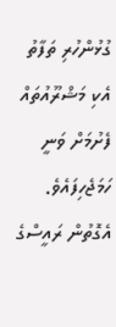ގުޅުންހުރި ތަފާތު އެކި މަޝްރޫއުތައް ފެށުމަށް ވަނީ ހަމަޖެހިފައެވެ.
އެގޮތުން ރައީސްގެ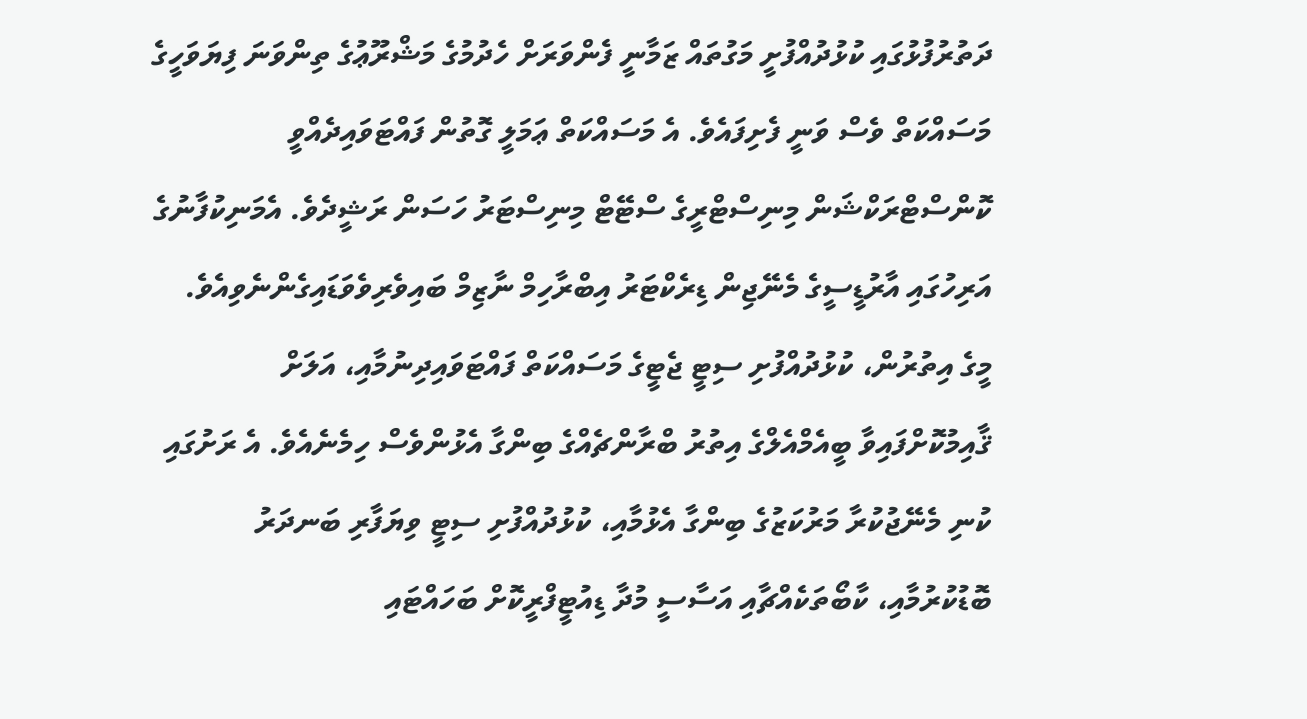ދަތުރުފުޅުގައި ކުޅުދުއްފުށީ މަގުތައް ޒަމާނީ ފެންވަރަށް ހެދުމުގެ މަޝްރޫޢުގެ ތިންވަނަ ފިޔަވަހީގެ މަސައްކަތް ވެސް ވަނީ ފެށިފައެވެ. އެ މަސައްކަތް ޢަމަލީ ގޮތުން ފައްޓަވައިދެއްވީ ކޮންސްޓްރަކްޝަން މިނިސްޓްރީގެ ސްޓޭޓް މިނިސްޓަރު ހަސަން ރަޝީދެވެ. އެމަނިކުފާނުގެ އަރިހުގައި އާރުޑީސީގެ މެނޭޖިން ޑިރެކްޓަރު އިބްރާހިމް ނާޒިމް ބައިވެރިވެވަޑައިގެންނެވިއެވެ.
މީގެ އިތުރުން، ކުޅުދުއްފުށި ސިޓީ ޖެޓީގެ މަސައްކަތް ފައްޓަވައިދިނުމާއި، އަލަށް ޤާއިމުކޮށްފައިވާ ބީއެމްއެލްގެ އިތުރު ބްރާންޗެއްގެ ބިންގާ އެޅުންވެސް ހިމެނެއެވެ. އެ ރަށުގައި ކުނި މެނޭޖުކުރާ މަރުކަޒުގެ ބިންގާ އެޅުމާއި، ކުޅުދުއްފުށި ސިޓީ ވިޔަފާރި ބަނދަރު ބޮޑުކުރުމާއި، ކާބޯތަކެއްޗާއި އަސާސީ މުދާ ޑިއުޓީފްރީކޮށް ބަހައްޓައި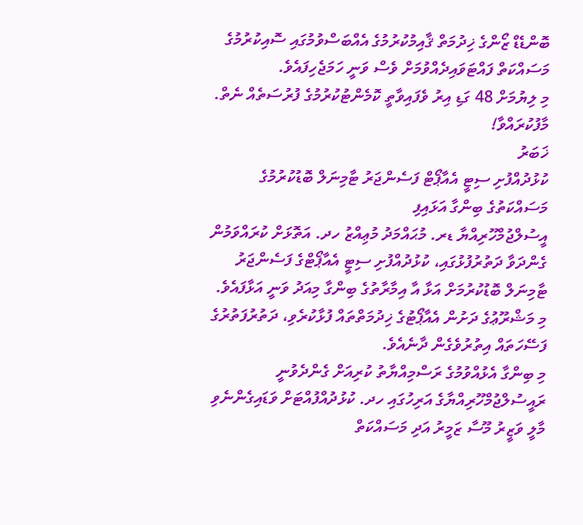ބޮންޑެޑް ޒޯންގެ ޚިދުމަތް ޤާއިމުކުރުމުގެ އެއްބަސްވުމުގައި ސޮއިކުރުމުގެ މަސައްކަތް ފައްޓަވައިދެއްވުމަށް ވެސް ވަނީ ހަމަޖެހިފައެވެ.
މި ލިޔުމަށް 48 ގަޑި އިރު ވެފައިވާތީ ކޮމެންޓުކުރުމުގެ ފުރުސަތެއް ނެތް. މާފުކުރައްވާ!
ޚަބަރު
ކުޅުދުއްފުށި ސިޓީ އެއާޕޯޓް ފަސެންޖަރު ޓާމިނަލް ބޮޑުކުރުމުގެ މަސައްކަތުގެ ބިންގާ އަޅައިފި
އީސުލްޖުމްހޫރިއްޔާ ޑރ. މުޙައްމަދު މުޢިއްޒު ހދ. އަތޮޅަށް ކުރައްވަމުން ގެންދަވާ ދަތުރުފުޅުގައި، ކުޅުދުއްފުށި ސިޓީ އެއާޕޯޓްގެ ފަސެންޖަރު ޓާމިނަލް ބޮޑުކުރުމަށް އަޅާ އާ އިމާރާތުގެ ބިންގާ މިއަދު ވަނީ އަޅާފައެވެ. މި މަޝްރޫޢުގެ ދަށުން އެއާޕޯޓުގެ ޚިދުމަތްތައް ފުޅާކުރެވި، ދަތުރުފަތުރުގެ ފަސޭހަތައް އިތުރުވެގެން ދާނެއެވެ.
މި ބިންގާ އެޅުއްވުމުގެ ރަސްމިއްޔާތު ކުރިއަށް ގެންދެވުނީ ރައީސުލްޖުމްހޫރިއްޔާގެ އަރިހުގައި ހދ. ކުޅުދުއްފުއްޓަށް ވަޑައިގެންނެވި މާލީ ވަޒީރު މޫސާ ޒަމީރު އަދި މަސައްކަތް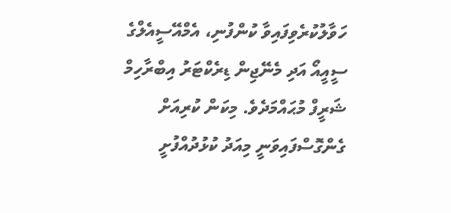ހަވާލުކުރެވިފައިވާ ކުންފުނި، އެމްއޭސީއެލްގެ ސީއީއޯ އަދި މެނޭޖިން ޑިރެކްޓަރު އިބްރާހިމް ޝަރީފް މުޙައްމަދެވެ. މިކަން ކުރިއަށް ގެންގޮސްފައިވަނީ މިއަދު ކުޅުދުއްފުށީ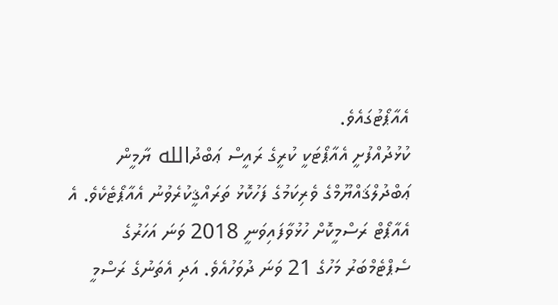އެއާޕޯޓުގައެވެ.
ކުޅުދުއްފުށީ އެއާޕޯޓަކީ ކުރީގެ ރައީސް ޢަބްދުالله ޔާމީން ޢަބްދުލްޤައްޔޫމްގެ ވެރިކަމުގެ ފަހުކޮޅު ތަރައްޤީކުރެވުނު އެއާޕޯޓެކެވެ. އެ އެއާޕޯޓް ރަސްމީކޮށް ހުޅުވާފައިވަނީ 2018 ވަނަ އަހަރުގެ ސެޕްޓެމްބަރު މަހުގެ 21 ވަނަ ދުވަހުއެވެ. އަދި އެތަނުގެ ރަސްމީ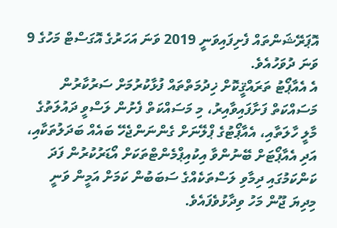އޮޕަރޭޝަންތައް ފެށިފައިވަނީ 2019 ވަނަ އަހަރުގެ އޮގަސްޓް މަހުގެ 9 ވަނަ ދުވަހުއެވެ.
އެ އެއާޕޯޓު ތަރައްޤީކޮށް ޚިދުމަތްތައް ފުޅާކުރުމަށް ސަރުކާރުން މަސައްކަތް ފަށާފައިވާއިރު، މި މަސައްކަތް ފެށުން ލަސްވީ ދައުލަތުގެ މާލީ ހާލަތާއި، އެއާޕޯޓުގެ ޕްލޭނަށް ގެންނަންޖެހޭ ބައެއް ބަދަލުތަކާއި، އަދި އެއާޕޯޓަށް ބޭނުންވާ އިކުއިޕްމެންޓްތަކަށް އޯޑަރުކުރުން ފަދަ ކަންކަމުގައި ދިމާވި ލަސްތަކެއްގެ ސަބަބުން ކަމަށް އަމީން ވަނީ މިދިޔަ ޖޫން މަހު ވިދާޅުވެފައެވެ.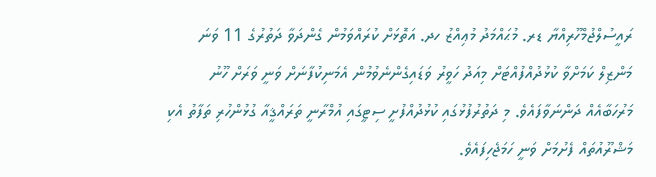ރައީސުލްޖުމްހޫރިއްޔާ ޑރ. މުޙައްމަދު މުޢިއްޒު ހދ. އަތޮޅަށް ކުރައްވަމުން ގެންދަވާ ދަތުރުގެ 11 ވަނަ މަންޒިލް ކަމަށްވާ ކުޅުދުއްފުއްޓަށް މިއަދު ހަވީރު ވަޑައިގެންނެވުމުން އެމަނިކުފާނަށް ވަނީ ވަރަށް ހޫނު މަރުހަބާއެއް ދަންނަވާފައެވެ. މި ދަތުރުފުޅުގައި ކުޅުދުއްފުށީ ސިޓީގައި އުމްރާނީ ތަރައްޤީއާ ގުޅުންހުރި ތަފާތު އެކި މަޝްރޫއުތައް ފެށުމަށް ވަނީ ހަމަޖެހިފައެވެ.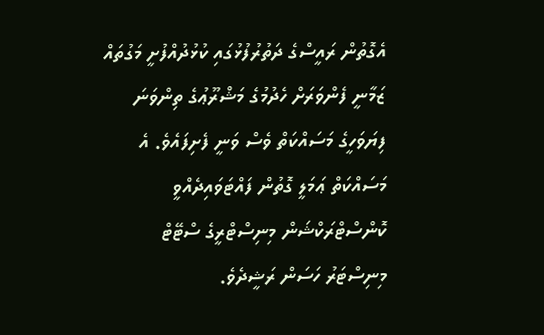އެގޮތުން ރައީސްގެ ދަތުރުފުޅުގައި ކުޅުދުއްފުށީ މަގުތައް ޒަމާނީ ފެންވަރަށް ހެދުމުގެ މަޝްރޫޢުގެ ތިންވަނަ ފިޔަވަހީގެ މަސައްކަތް ވެސް ވަނީ ފެށިފައެވެ. އެ މަސައްކަތް ޢަމަލީ ގޮތުން ފައްޓަވައިދެއްވީ ކޮންސްޓްރަކްޝަން މިނިސްޓްރީގެ ސްޓޭޓް މިނިސްޓަރު ހަސަން ރަޝީދެވެ.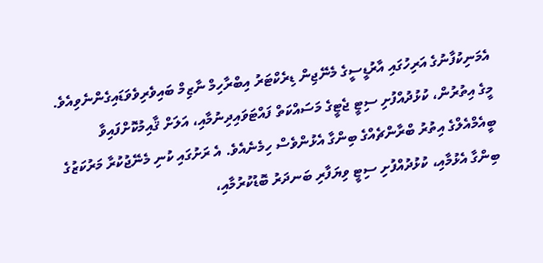އެމަނިކުފާނުގެ އަރިހުގައި އާރުޑީސީގެ މެނޭޖިން ޑިރެކްޓަރު އިބްރާހިމް ނާޒިމް ބައިވެރިވެވަޑައިގެންނެވިއެވެ.
މީގެ އިތުރުން، ކުޅުދުއްފުށި ސިޓީ ޖެޓީގެ މަސައްކަތް ފައްޓަވައިދިނުމާއި، އަލަށް ޤާއިމުކޮށްފައިވާ ބީއެމްއެލްގެ އިތުރު ބްރާންޗެއްގެ ބިންގާ އެޅުންވެސް ހިމެނެއެވެ. އެ ރަށުގައި ކުނި މެނޭޖުކުރާ މަރުކަޒުގެ ބިންގާ އެޅުމާއި، ކުޅުދުއްފުށި ސިޓީ ވިޔަފާރި ބަނދަރު ބޮޑުކުރުމާއި،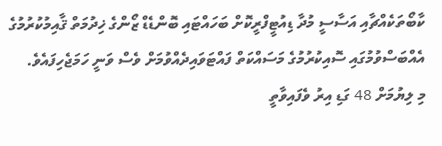ކާބޯތަކެއްޗާއި އަސާސީ މުދާ ޑިއުޓީފްރީކޮށް ބަހައްޓައި ބޮންޑެޑް ޒޯންގެ ޚިދުމަތް ޤާއިމުކުރުމުގެ އެއްބަސްވުމުގައި ސޮއިކުރުމުގެ މަސައްކަތް ފައްޓަވައިދެއްވުމަށް ވެސް ވަނީ ހަމަޖެހިފައެވެ.
މި ލިޔުމަށް 48 ގަޑި އިރު ވެފައިވާތީ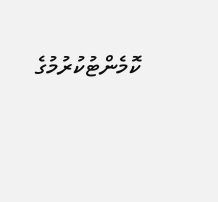ކޮމެންޓުކުރުމުގެ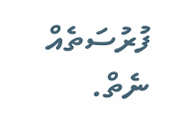ފުރުސަތެއް ނެތް.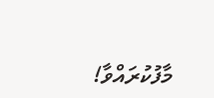މާފުކުރައްވާ!